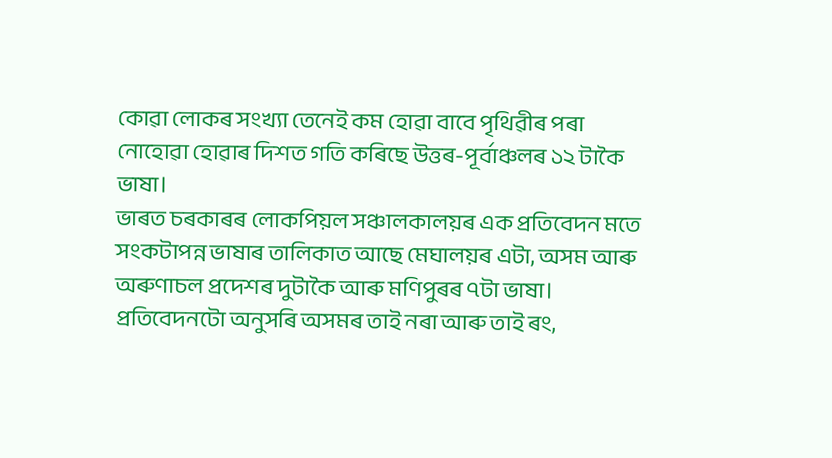কোৱা লোকৰ সংখ্যা তেনেই কম হোৱা বাবে পৃথিৱীৰ পৰা নোহোৱা হোৱাৰ দিশত গতি কৰিছে উত্তৰ-পূৰ্বাঞ্চলৰ ১২ টাকৈ ভাষা।
ভাৰত চৰকাৰৰ লোকপিয়ল সঞ্চালকালয়ৰ এক প্ৰতিবেদন মতে সংকটাপন্ন ভাষাৰ তালিকাত আছে মেঘালয়ৰ এটা, অসম আৰু অৰুণাচল প্ৰদেশৰ দুটাকৈ আৰু মণিপুৰৰ ৭টা ভাষা।
প্ৰতিবেদনটো অনুসৰি অসমৰ তাই নৰা আৰু তাই ৰং,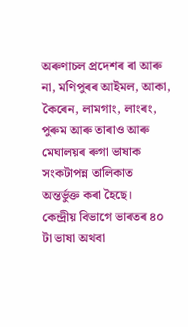অৰুণাচল প্ৰদেশৰ ৰা আৰু না, মণিপুৰৰ আইমল, আকা, কৈৰেন, লামগাং, লাংৰং, পুৰুম আৰু তাৰাও আৰু মেঘালয়ৰ ৰুগা ভাষাক সংকটাপন্ন তালিকাত অন্তৰ্ভুক্ত কৰা হৈছে।
কেন্দ্ৰীয় বিভাগে ভাৰতৰ ৪০ টা ভাষা অথবা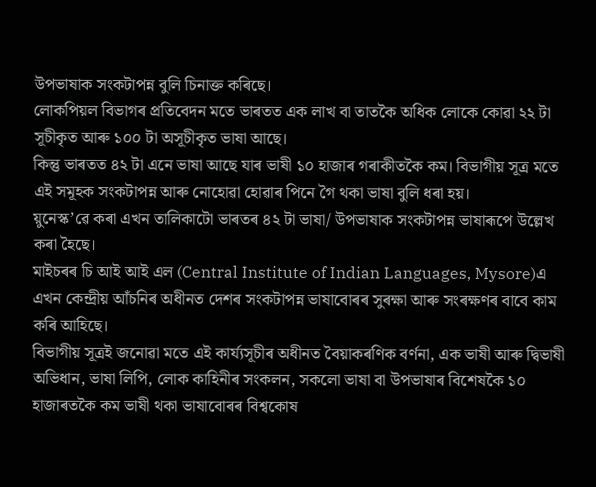উপভাষাক সংকটাপন্ন বুলি চিনাক্ত কৰিছে।
লোকপিয়ল বিভাগৰ প্ৰতিবেদন মতে ভাৰতত এক লাখ বা তাতকৈ অধিক লোকে কোৱা ২২ টা সূচীকৃত আৰু ১০০ টা অসূচীকৃত ভাষা আছে।
কিন্তু ভাৰতত ৪২ টা এনে ভাষা আছে যাৰ ভাষী ১০ হাজাৰ গৰাকীতকৈ কম। বিভাগীয় সূত্ৰ মতে এই সমূহক সংকটাপন্ন আৰু নোহোৱা হোৱাৰ পিনে গৈ থকা ভাষা বুলি ধৰা হয়।
য়ুনেস্ক’ৱে কৰা এখন তালিকাটো ভাৰতৰ ৪২ টা ভাষা/ উপভাষাক সংকটাপন্ন ভাষাৰূপে উল্লেখ কৰা হৈছে।
মাইচৰৰ চি আই আই এল (Central Institute of Indian Languages, Mysore)এ এখন কেন্দ্ৰীয় আঁচনিৰ অধীনত দেশৰ সংকটাপন্ন ভাষাবোৰৰ সুৰক্ষা আৰু সংৰক্ষণৰ বাবে কাম কৰি আহিছে।
বিভাগীয় সূত্ৰই জনোৱা মতে এই কাৰ্য্যসূচীৰ অধীনত বৈয়াকৰণিক বৰ্ণনা, এক ভাষী আৰু দ্বিভাষী অভিধান, ভাষা লিপি, লোক কাহিনীৰ সংকলন, সকলো ভাষা বা উপভাষাৰ বিশেষকৈ ১০ হাজাৰতকৈ কম ভাষী থকা ভাষাবোৰৰ বিশ্বকোষ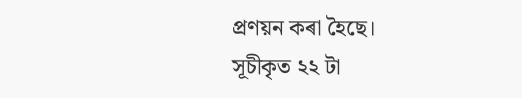প্ৰণয়ন কৰা হৈছে।
সূচীকৃত ২২ টা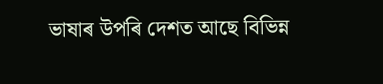ভাষাৰ উপৰি দেশত আছে বিভিন্ন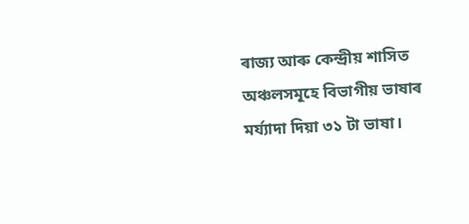ৰাজ্য আৰু কেন্দ্ৰীয় শাসিত অঞ্চলসমূহে বিভাগীয় ভাষাৰ মৰ্য্যাদা দিয়া ৩১ টা ভাষা।